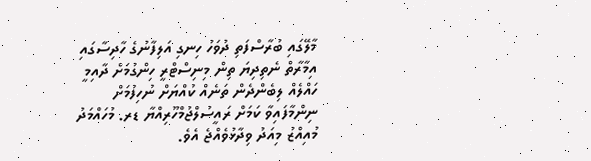މާލޭގައި ބުރާސްފަތި ދުވަހު ހިނގި އަލިފާނުގެ ހާދިސާގައި އިމާރާތް ނެތިދިޔަ ތިން މިނިސްޓްރީ ހިންގުމަށް ދާއިމީ ހައްލެއް ލިބެންދެން ތަނެއް ކުއްޔަށް ނުހިފުމަށް ނިންމާފައިވާ ކަމަށް ރައީސުލްޖުމްހޫރިއްޔާ ޑރ. މުހައްމަދު މުއިއްޒު މިއަދު ވިދާޅުވެއްޖެ އެވެ.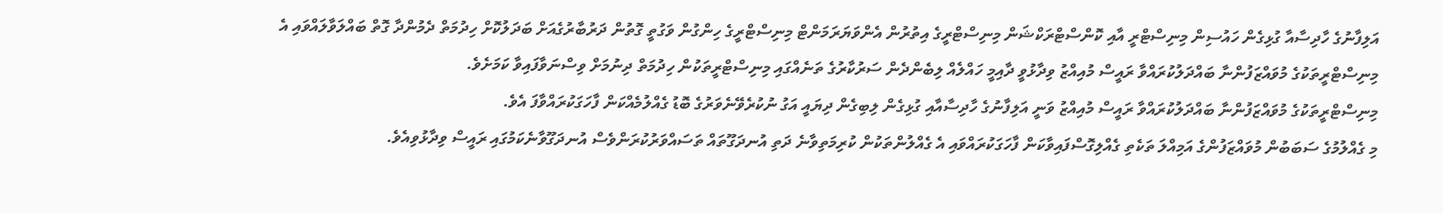އަލިފާނުގެ ހާދިސާއާ ގުޅިގެން ހައުސިން މިނިސްޓްރީ އާއި ކޮންސްޓްރަކްޝަން މިނިސްޓްރީގެ އިތުރުން އެންވަޔަރަމަންޓް މިނިސްޓްރީގެ ހިންގުން ވަގުތީ ގޮތުން ދަރުބާރުގެއަށް ބަދަލުކޮށް ހިދުމަތް ދެމުންދާ ގޮތް ބައްލަވާލައްވައި އެ މިނިސްޓްރީތަކުގެ މުވައްޒަފުންނާ ބައްދަލުކުރައްވާ ރައީސް މުއިއްޒު ވިދާޅުވީ ދާއިމީ ހައްލެއް ލިބެންދެން ސަރުކާރުގެ ތަނެއްގައި މިނިސްޓްރީތަކުން ހިދުމަތް ދިނުމަށް ވިސްނަވާފައިވާ ކަމަށެވެ.
މިނިސްޓްރީތަކުގެ މުވައްޒަފުންނާ ބައްދަލުކުރައްވާ ރައީސް މުއިއްޒު ވަނީ އަލިފާނުގެ ހާދިސާއާއި ގުޅިގެން ލިބިގެން ދިޔައީ އަގު ނުކުރެވޭނެވަރުގެ ބޮޑު ގެއްލުމެއްކަން ފާހަގަކުރައްވާފަ އެވެ.
މި ގެއްލުމުގެ ސަބަބުން މުވައްޒަފުންގެ އަމިއްލަ ތަކެތި ގެއްލިގޮސްފައިވާކަން ފާހަގަކުރައްވައި އެ ގެއްލުންތަކުން ކުރިމަތިވާނެ ދަތި އުނދަގޫތައް ތަސައްވަރުކުރަންވެސް އުނދަގޫވާނެކަމުގައި ރައީސް ވިދާޅުވިއެވެ.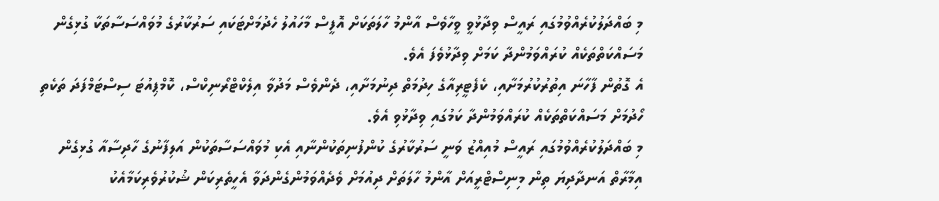މި ބައްދަލުކުރެއްވުމުގައި ރައީސް ވިދާޅުވީ ވީހާވެސް އާންމު ހާލަތަކަށް އޮފީސް މާހައުލު ހެދުމަށްޓަކައި ސަރުކާރުގެ މުވައްސަސާތަކާ ގުޅިގެން މަސައްކަތްތަކެއް ކުރައްވަމުންދާ ކަމަށް ވިދާޅުވެފަ އެވެ.
އެ ގޮތުން ފާހާނަ އިތުރުކުރުމަށާއި، ކެފެޓީރިއާގެ ހިދުމަތް ދިނުމަށާއި، ދެންވެސް މަދުވާ އިލެކްޓްރޯނިކްސް، ކޮމްޕިއުޓަ ސިސްޓަމްފަދަ ތަކެތި ހޯދުމަށް މަސައްކަތްތަކެއް ކުރައްވަމުންދާ ކަމުގައި ވިދާޅުވި އެވެ.
މި ބައްދަލުކުރެއްވުމުގައި ރައީސް މުއިއްޒު ވަނީ ސަރުކާރުގެ ކުންފުނިތަކުންނާއި އެކި މުވައްސަސާތަކުން އަލިފާނުގެ ހާދިސާއާ ގުޅިގެން އިމާރާތް އަނދާދިޔަ ތިން މިނިސްޓްރީއަށް އާންމު ހާލަތަށް ދިއުމަށް ވެދެއްވަމުންގެންދަވާ އެހީތެރިކަން ޝުކުރުވެރިކަމާއެކު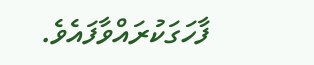ފާހަގަކުރައްވާފައެވެ.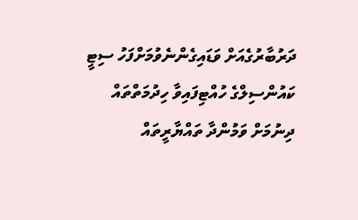ދަރުބާރުގެއަށް ވަޑައިގެންނެވުމަށްފަހު ސިޓީ ކައުންސިލްގެ ހުއްޓިފައިވާ ހިދުމަތްތައް ދިނުމަށް ވަމުންދާ ތައްޔާރީތައް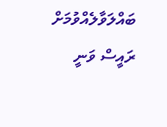ބައްލަވާލެއްވުމަށް ރައީސް ވަނީ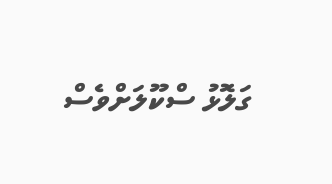ގަލޮޅު ސްކޫލަށްވެސް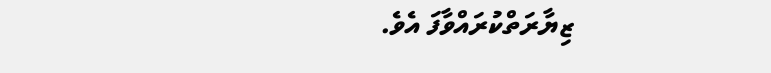ޒިޔާރަތްކުރައްވާފަ އެވެ.